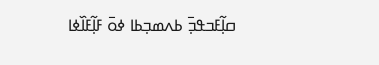ߛߊ߲߬ߓߏߟߏ߲߫ ߕߍߘߏ߲ߕߊ ߦߋ߫ ߓߊ߲߬ߓߊ߰ߦߊ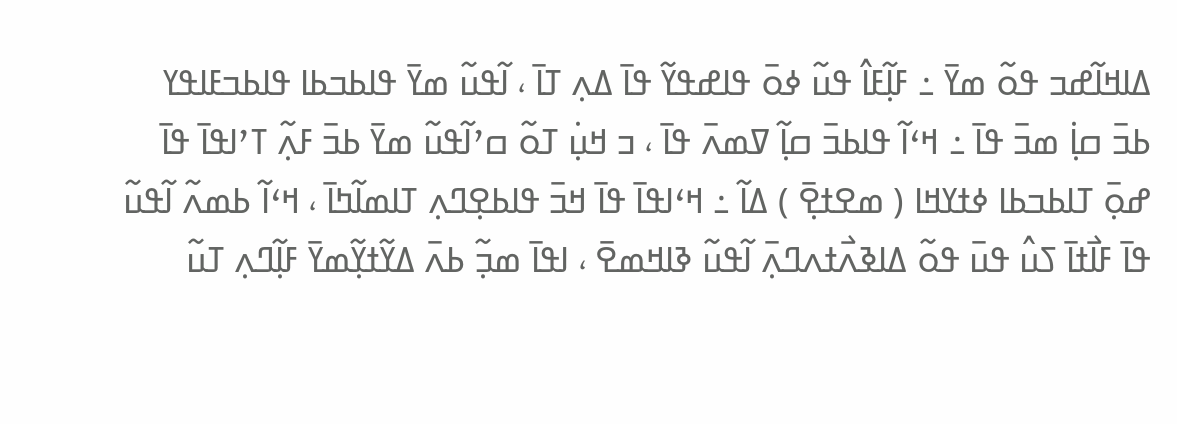ߡߊߞߊ߬ߝߏ ߟߋ߬ ߘߌ߫ ߸ ߓߊ߲߬ߓߊ߮ ߟߎ߬ ߦߋ߫ ߟߊߝߟߌ߬ ߟߊ߫ ߡߍ߲ ߠߊ߫ ، ߊ߬ߟߎ߬ ߘߌ߫ ߟߊߕߏߕߊ ߟߊߕߏߓߊߟߌ ߕߏ߫ ߛߊ߲߭ ߘߏ߫ ߟߊ߫ ߸ ߞߵߊ߬ ߟߊߕߏ߫ ߛߊ߲߬ ߜߘߍ߫ ߟߊ߫ ، ߏ ߞߎ߲߭ ߠߋ߬ ߛߴߊ߬ߟߎ߬ ߘߌ߫ ߕߏ߫ ߓߍ߲߬ ߠߴߊߟߊ߫ ߟߊ߫ ߝߋ߲߫ ߠߊߕߏߕߊ ߦߙߌߞߊ ( ߘߐߙߐ߲߫ ) ߡߊ߬ ߸ ߞߵߊߟߊ߫ ߟߊ߫ ߞߏ߫ ߟߊߕߐ߲ߣߍ߲ ߠߊߘߊ߬ߤߊ߫ ، ߞߵߊ߬ ߕߘߍ߬ ߊ߬ߟߎ߬ ߟߊ߫ ߓߊ߯ߙߊ߫ ߖߎ߮ ߟߎ߫ ߟߋ߬ ߡߊߢߍ߯ߙߍߣߍ߲߫ ߊ߬ߟߎ߬ ߢߊߞߘߐ߫ ، ߊߟߊ߫ ߘߏ߲߬ ߕߍ߫ ߡߌ߬ߙߌ߲߬ߘߌ߫ ߓߊ߲߬ߣߍ߲ ߠߎ߬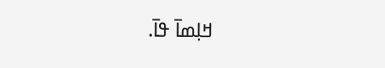ߞߊ߲ߘߊ߫ ߟߊ߫.